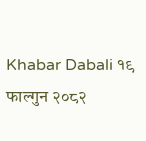Khabar Dabali १९ फाल्गुन २०८२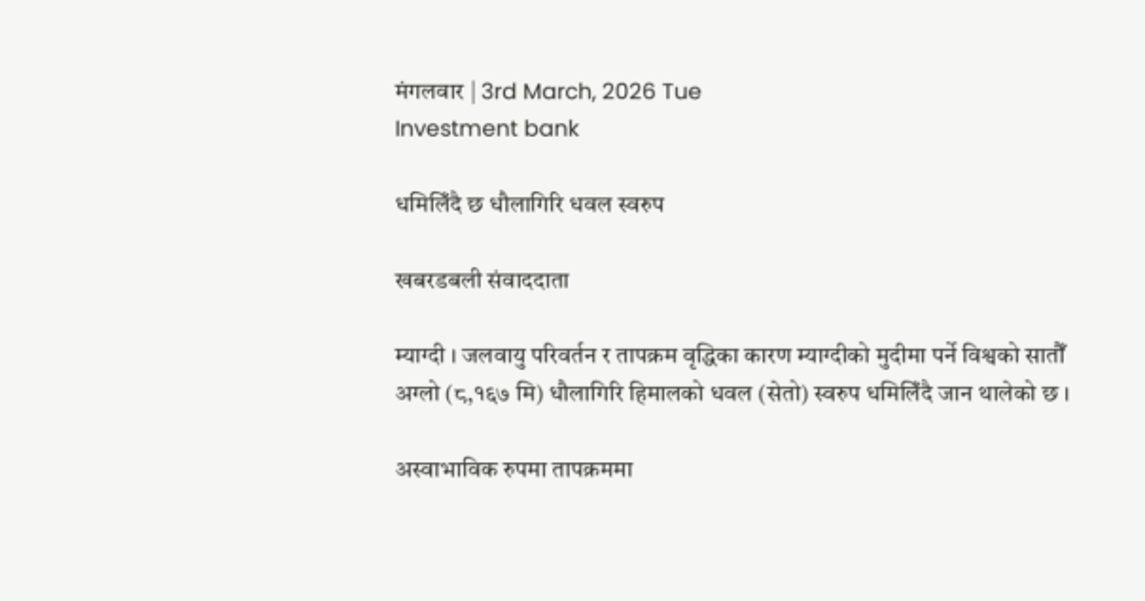मंगलवार | 3rd March, 2026 Tue
Investment bank

धमिलिँदै छ धौलागिरि धवल स्वरुप

खबरडबली संवाददाता

म्याग्दी । जलवायु परिवर्तन र तापक्रम वृद्धिका कारण म्याग्दीको मुदीमा पर्ने विश्वको सातौँ अग्लो (८,१६७ मि) धौलागिरि हिमालको धवल (सेतो) स्वरुप धमिलिँदै जान थालेको छ ।

अस्वाभाविक रुपमा तापक्रममा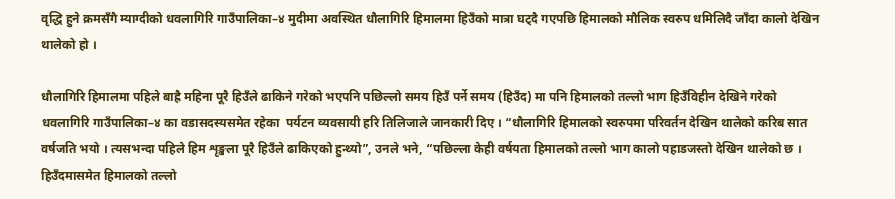वृद्धि हुने क्रमसँगै म्याग्दीको धवलागिरि गाउँपालिका–४ मुदीमा अवस्थित धौलागिरि हिमालमा हिउँको मात्रा घट्दै गएपछि हिमालको मौलिक स्वरुप धमिलिदै जाँदा कालो देखिन थालेको हो ।

धौलागिरि हिमालमा पहिले बाह्रै महिना पूरै हिउँले ढाकिने गरेको भएपनि पछिल्लो समय हिउँ पर्ने समय (हिउँद) मा पनि हिमालको तल्लो भाग हिउँविहीन देखिने गरेको  धवलागिरि गाउँपालिका–४ का वडासदस्यसमेत रहेका  पर्यटन व्यवसायी हरि तिलिजाले जानकारी दिए । “धौलागिरि हिमालको स्वरुपमा परिवर्तन देखिन थालेको करिब सात वर्षजति भयो । त्यसभन्दा पहिले हिम शृङ्खला पूरै हिउँले ढाकिएको हुन्थ्यो”, उनले भने, “पछिल्ला केही वर्षयता हिमालको तल्लो भाग कालो पहाडजस्तो देखिन थालेको छ । हिउँदमासमेत हिमालको तल्लो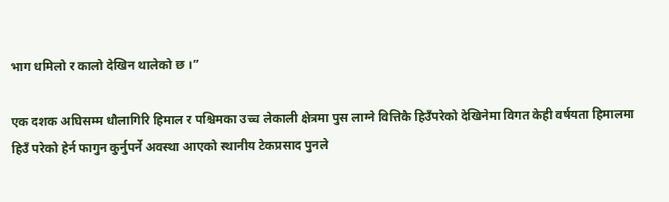भाग धमिलो र कालो देखिन थालेको छ ।”

एक दशक अघिसम्म धौलागिरि हिमाल र पश्चिमका उच्च लेकाली क्षेत्रमा पुस लाग्ने वित्तिकै हिउँपरेको देखिनेमा विगत केही वर्षयता हिमालमा हिउँ परेको हेर्न फागुन कुर्नुपर्ने अवस्था आएको स्थानीय टेकप्रसाद पुनले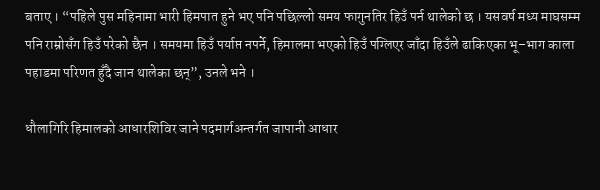बताए । “पहिले पुस महिनामा भारी हिमपात हुने भए पनि पछिल्लो समय फागुनतिर हिउँ पर्न थालेको छ । यसवर्ष मध्य माघसम्म पनि राम्रोसँग हिउँ परेको छैन । समयमा हिउँ पर्याप्त नपर्ने, हिमालमा भएको हिउँ पग्लिएर जाँदा हिउँले ढाकिएका भू–भाग काला पहाडमा परिणत हुँदै जान थालेका छन्”, उनले भने ।

धौलागिरि हिमालको आधारशिविर जाने पदमार्गअन्तर्गत जापानी आधार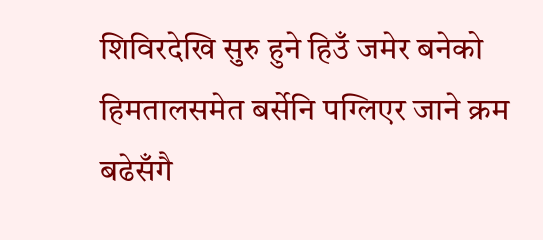शिविरदेखि सुरु हुने हिउँ जमेर बनेको हिमतालसमेत बर्सेनि पग्लिएर जाने क्रम बढेसँगै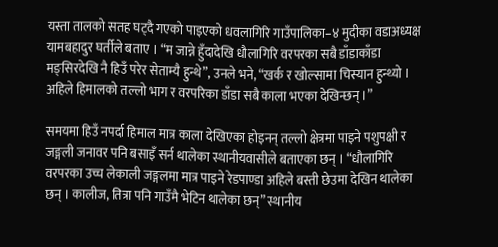यस्ता तालको सतह घट्दै गएको पाइएको धवलागिरि गाउँपालिका–४ मुदीका वडाअध्यक्ष यामबहादुर घर्तीले बताए । “म जान्ने हुँदादेखि धौलागिरि वरपरका सबै डाँडाकाँडा मङ्सिरदेखि नै हिउँ परेर सेताम्यै हुन्थे”, उनले भने, “खर्क र खोल्सामा चिस्यान हुन्थ्यो । अहिले हिमालको तल्लो भाग र वरपरिका डाँडा सबै काला भएका देखिन्छन् ।”

समयमा हिउँ नपर्दा हिमाल मात्र काला देखिएका होइनन् तल्लो क्षेत्रमा पाइने पशुपक्षी र जङ्गली जनावर पनि बसाइँ सर्न थालेका स्थानीयवासीले बताएका छन् । “धौलागिरि वरपरका उच्च लेकाली जङ्गलमा मात्र पाइने रेडपाण्डा अहिले बस्ती छेउमा देखिन थालेका छन् । कालीज, तित्रा पनि गाउँमै भेटिन थालेका छन्” स्थानीय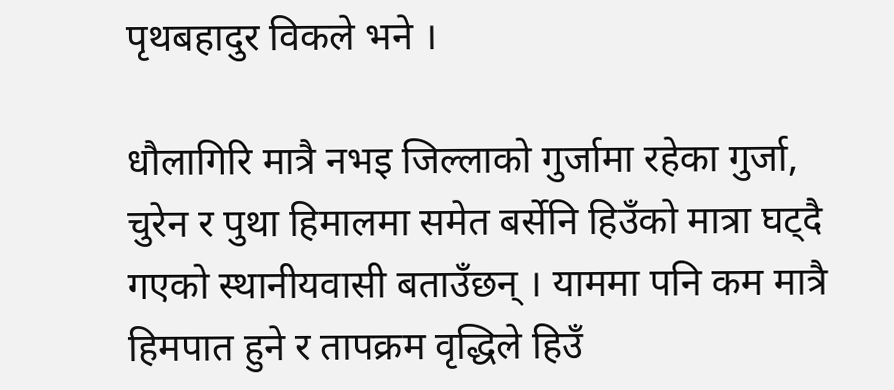पृथबहादुर विकले भने ।

धौलागिरि मात्रै नभइ जिल्लाको गुर्जामा रहेका गुर्जा, चुरेन र पुथा हिमालमा समेत बर्सेनि हिउँको मात्रा घट्दै गएको स्थानीयवासी बताउँछन् । याममा पनि कम मात्रै हिमपात हुने र तापक्रम वृद्धिले हिउँ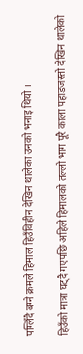पग्लिँदै बग्ने क्रमले हिमाल हिउँविहीन देखिन थालेका उनको भनाइ थियो ।

हिउँको मात्रा घट्दै गएपछि अहिले हिमालको तल्लो भाग पूरै काला पहाडजस्तो देखिन थालेको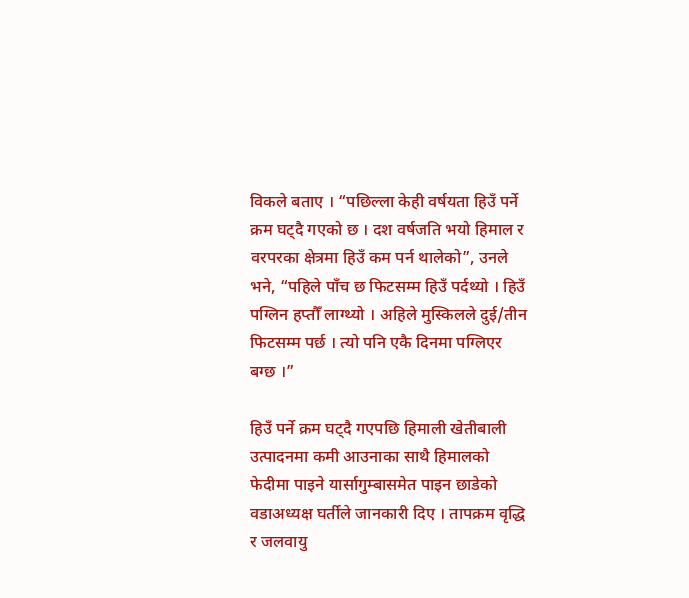विकले बताए । “पछिल्ला केही वर्षयता हिउँ पर्ने क्रम घट्दै गएको छ । दश वर्षजति भयो हिमाल र वरपरका क्षेत्रमा हिउँ कम पर्न थालेको”, उनले भने, “पहिले पाँच छ फिटसम्म हिउँ पर्दथ्यो । हिउँ पग्लिन हप्तौँ लाग्थ्यो । अहिले मुस्किलले दुई/तीन फिटसम्म पर्छ । त्यो पनि एकै दिनमा पग्लिएर बग्छ ।”

हिउँ पर्ने क्रम घट्दै गएपछि हिमाली खेतीबाली उत्पादनमा कमी आउनाका साथै हिमालको फेदीमा पाइने यार्सागुम्बासमेत पाइन छाडेको वडाअध्यक्ष घर्तीले जानकारी दिए । तापक्रम वृद्धि र जलवायु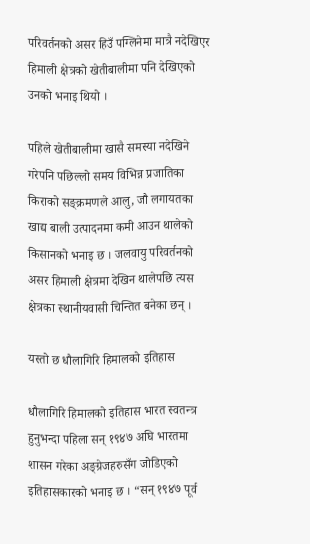परिवर्तनको असर हिउँ पग्लिनेमा मात्रै नदेखिएर हिमाली क्षेत्रको खेतीबालीमा पनि देखिएको उनको भनाइ थियो ।

पहिले खेतीबालीमा खासै समस्या नदेखिने गरेपनि पछिल्लो समय विभिन्न प्रजातिका किराको सङ्क्रमणले आलु, जौ लगायतका खाद्य बाली उत्पादनमा कमी आउन थालेको किसानको भनाइ छ । जलवायु परिवर्तनको असर हिमाली क्षेत्रमा देखिन थालेपछि त्यस क्षेत्रका स्थानीयवासी चिन्तित बनेका छन् ।

यस्तो छ धौलागिरि हिमालको इतिहास

धौलागिरि हिमालको इतिहास भारत स्वतन्त्र हुनुभन्दा पहिला सन् १९४७ अघि भारतमा शासन गरेका अङ्ग्रेजहरुसँग जोडिएको इतिहासकारको भनाइ छ । “सन् १९४७ पूर्व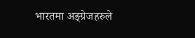भारतमा अङ्ग्रेजहरुले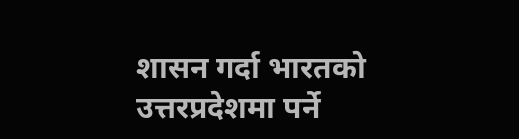शासन गर्दा भारतको उत्तरप्रदेशमा पर्ने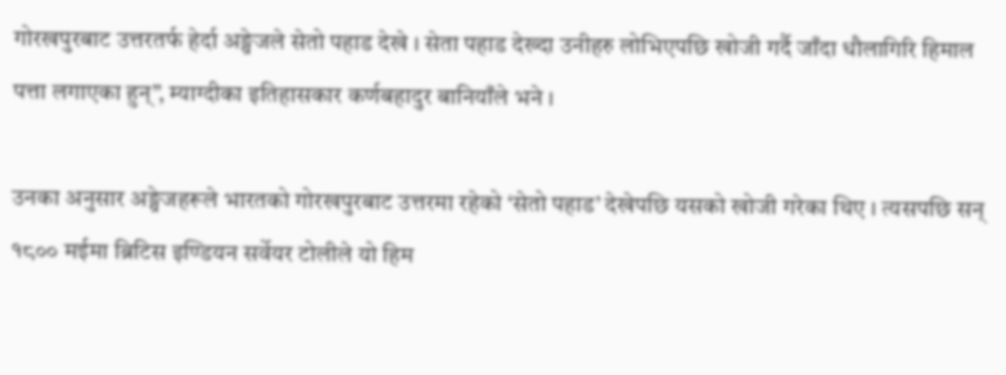गोरखपुरबाट उत्तरतर्फ हेर्दा अङ्ग्रेजले सेतो पहाड देखे । सेता पहाड देख्दा उनीहरु लोभिएपछि खोजी गर्दै जाँदा धौलागिरि हिमाल पत्ता लगाएका हुन्”, म्याग्दीका इतिहासकार कर्णबहादुर बानियाँले भने ।

उनका अनुसार अङ्ग्रेजहरूले भारतको गोरखपुरबाट उत्तरमा रहेको ‘सेतो पहाड’ देखेपछि यसको खोजी गरेका थिए । त्यसपछि सन् १८०० मईमा ब्रिटिस इण्डियन सर्वेयर टोलीले यो हिम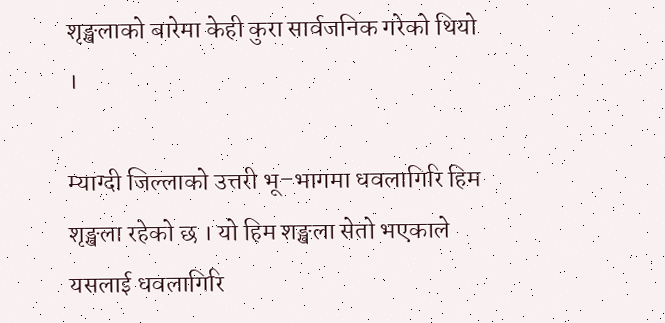शृङ्खलाको बारेमा केही कुरा सार्वजनिक गरेको थियो ।

म्याग्दी जिल्लाको उत्तरी भू–भागमा धवलागिरि हिम शृङ्खला रहेको छ । यो हिम शङ्खला सेतो भएकाले यसलाई धवलागिरि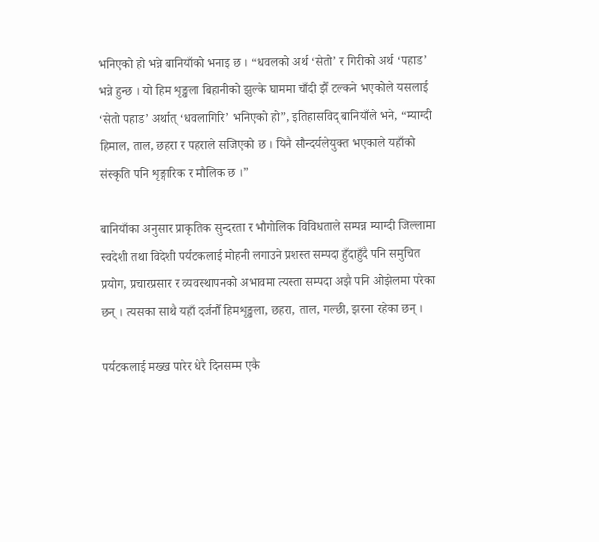भनिएको हो भन्ने बानियाँको भनाइ छ । “धवलको अर्थ ‘सेतो’ र गिरीको अर्थ ‘पहाड’ भन्ने हुन्छ । यो हिम शृङ्खला बिहानीको झुल्के घाममा चाँदी झैँ टल्कने भएकोले यसलाई ‘सेतो पहाड’ अर्थात् ‘धवलागिरि’ भनिएको हो”, इतिहासविद् बानियाँले भने, “म्याग्दी हिमाल, ताल, छहरा र पहराले सजिएको छ । यिनै सौन्दर्यलेयुक्त भएकाले यहाँको संस्कृति पनि शृङ्गारिक र मौलिक छ ।”

बानियाँका अनुसार प्राकृतिक सुन्दरता र भौगोलिक विविधताले सम्पन्न म्याग्दी जिल्लामा स्वदेशी तथा विदेशी पर्यटकलाई मोहनी लगाउने प्रशस्त सम्पदा हुँदाहुँदै पनि समुचित प्रयोग, प्रचारप्रसार र व्यवस्थापनको अभावमा त्यस्ता सम्पदा अझै पनि ओझेलमा परेका छन् । त्यसका साथै यहाँ दर्जनौँ हिमशृङ्खला, छहरा, ताल, गल्छी, झरना रहेका छन् ।

पर्यटकलाई मख्ख पारेर धेरै दिनसम्म एकै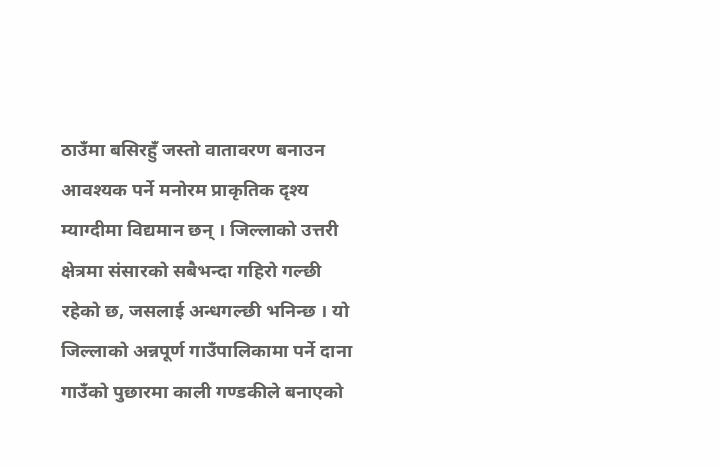ठाउँमा बसिरहुँ जस्तो वातावरण बनाउन आवश्यक पर्ने मनोरम प्राकृतिक दृश्य म्याग्दीमा विद्यमान छन् । जिल्लाको उत्तरी क्षेत्रमा संसारको सबैभन्दा गहिरो गल्छी रहेको छ, जसलाई अन्धगल्छी भनिन्छ । यो जिल्लाको अन्नपूर्ण गाउँपालिकामा पर्ने दाना गाउँको पुछारमा काली गण्डकीले बनाएको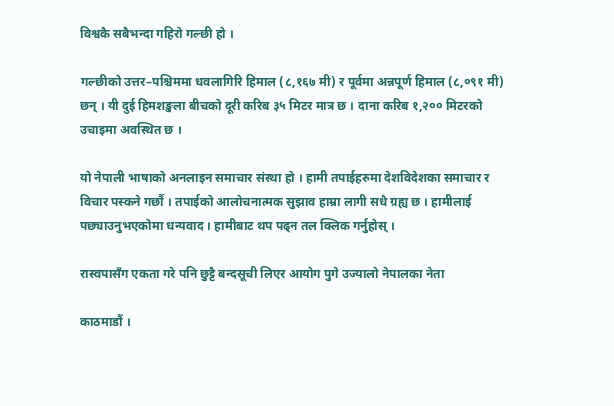विश्वकै सबैभन्दा गहिरो गल्छी हो ।

गल्छीको उत्तर–पश्चिममा धवलागिरि हिमाल (८,१६७ मी) र पूर्वमा अन्नपूर्ण हिमाल (८,०९१ मी) छन् । यी दुई हिमशङ्खला बीचको दूरी करिब ३५ मिटर मात्र छ । दाना करिब १,२०० मिटरको उचाइमा अवस्थित छ ।

यो नेपाली भाषाको अनलाइन समाचार संस्था हो । हामी तपाईहरुमा देशविदेशका समाचार र विचार पस्कने गर्छौ । तपाईको आलोचनात्मक सुझाव हाम्रा लागी सधै ग्रह्य छ । हामीलाई पछ्याउनुभएकोमा धन्यवाद । हामीबाट थप पढ्न तल क्लिक गर्नुहोस् ।

रास्वपासँग एकता गरे पनि छुट्टै बन्दसूची लिएर आयोग पुगे उज्यालो नेपालका नेता

काठमाडौं ।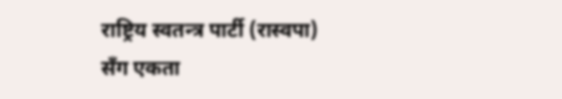राष्ट्रिय स्वतन्त्र पार्टी (रास्वपा) सँग एकता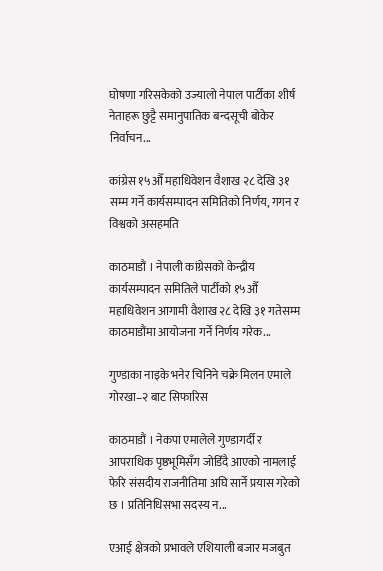घोषणा गरिसकेको उज्यालो नेपाल पार्टीका शीर्ष नेताहरू छुट्टै समानुपातिक बन्दसूची बोकेर निर्वाचन...

कांग्रेस १५औँ महाधिवेशन वैशाख २८ देखि ३१ सम्म गर्ने कार्यसम्पादन समितिको निर्णय, गगन र विश्वको असहमति

काठमाडौं । नेपाली कांग्रेसको केन्द्रीय कार्यसम्पादन समितिले पार्टीको १५औँ महाधिवेशन आगामी वैशाख २८ देखि ३१ गतेसम्म काठमाडौंमा आयोजना गर्ने निर्णय गरेक...

गुण्डाका नाइके भनेर चिनिने चक्रे मिलन एमाले गोरखा–२ बाट सिफारिस

काठमाडौं । नेकपा एमालेले गुण्डागर्दी र आपराधिक पृष्ठभूमिसँग जोडिँदै आएको नामलाई फेरि संसदीय राजनीतिमा अघि सार्ने प्रयास गरेको छ । प्रतिनिधिसभा सदस्य न...

एआई क्षेत्रको प्रभावले एशियाली बजार मजबुत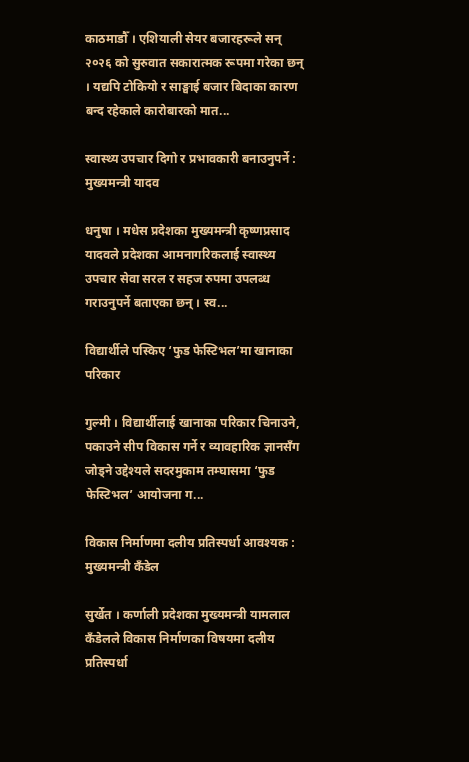काठमाडौँ । एशियाली सेयर बजारहरूले सन् २०२६ को सुरुवात सकारात्मक रूपमा गरेका छन् । यद्यपि टोकियो र साङ्घाई बजार बिदाका कारण बन्द रहेकाले कारोबारको मात...

स्वास्थ्य उपचार दिगो र प्रभावकारी बनाउनुपर्ने : मुख्यमन्त्री यादव

धनुषा । मधेस प्रदेशका मुख्यमन्त्री कृष्णप्रसाद यादवले प्रदेशका आमनागरिकलाई स्वास्थ्य उपचार सेवा सरल र सहज रुपमा उपलब्ध गराउनुपर्ने बताएका छन् । स्व...

विद्यार्थीले पस्किए ‘फुड फेस्टिभल’मा खानाका परिकार

गुल्मी । विद्यार्थीलाई खानाका परिकार चिनाउने, पकाउने सीप विकास गर्ने र व्यावहारिक ज्ञानसँग जोड्ने उद्देश्यले सदरमुकाम तम्घासमा ‘फुड फेस्टिभल’ आयोजना ग...

विकास निर्माणमा दलीय प्रतिस्पर्धा आवश्यक : मुख्यमन्त्री कँडेल

सुर्खेत । कर्णाली प्रदेशका मुख्यमन्त्री यामलाल कँडेलले विकास निर्माणका विषयमा दलीय प्रतिस्पर्धा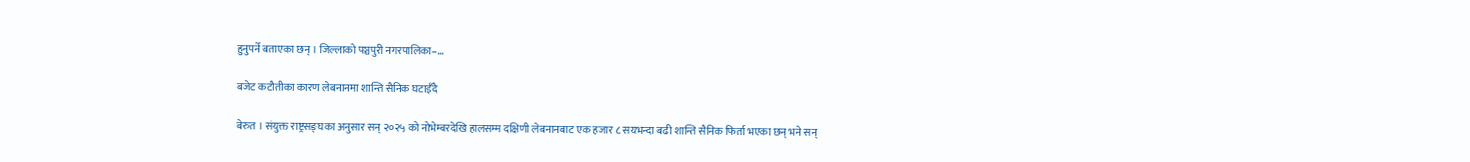हुनुपर्ने बताएका छन् । जिल्लाको पञ्चपुरी नगरपालिका–...

बजेट कटौतीका कारण लेबनानमा शान्ति सैनिक घटाइँदै

बेरुत । संयुक्त राष्ट्रसङ्घका अनुसार सन् २०२५ को नोभेम्बरदेखि हालसम्म दक्षिणी लेबनानबाट एक हजार ८ सयभन्दा बढी शान्ति सैनिक फिर्ता भएका छन् भने सन्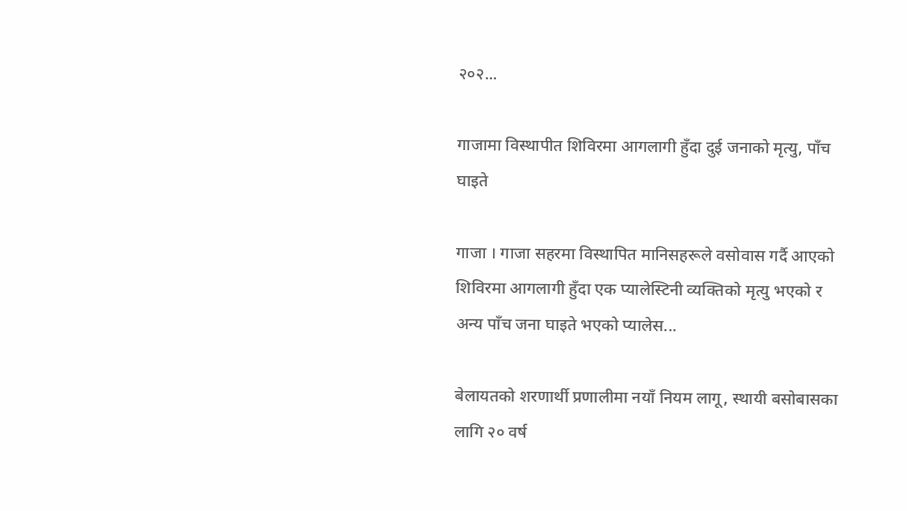२०२...

गाजामा विस्थापीत शिविरमा आगलागी हुँदा दुई जनाको मृत्यु, पाँच घाइते

गाजा । गाजा सहरमा विस्थापित मानिसहरूले वसोवास गर्दै आएको शिविरमा आगलागी हुँदा एक प्यालेस्टिनी व्यक्तिको मृत्यु भएको र अन्य पाँच जना घाइते भएको प्यालेस...

बेलायतको शरणार्थी प्रणालीमा नयाँ नियम लागू, स्थायी बसोबासका लागि २० वर्ष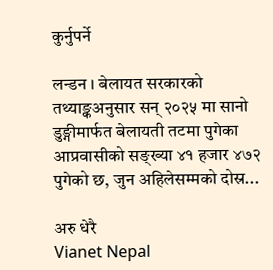कुर्नुपर्ने

लन्डन । बेलायत सरकारको तथ्याङ्कअनुसार सन् २०२५ मा सानो डुङ्गीमार्फत बेलायती तटमा पुगेका आप्रवासीको सङ्ख्या ४१ हजार ४७२ पुगेको छ, जुन अहिलेसम्मको दोस्र...

अरु धेरै
Vianet Nepal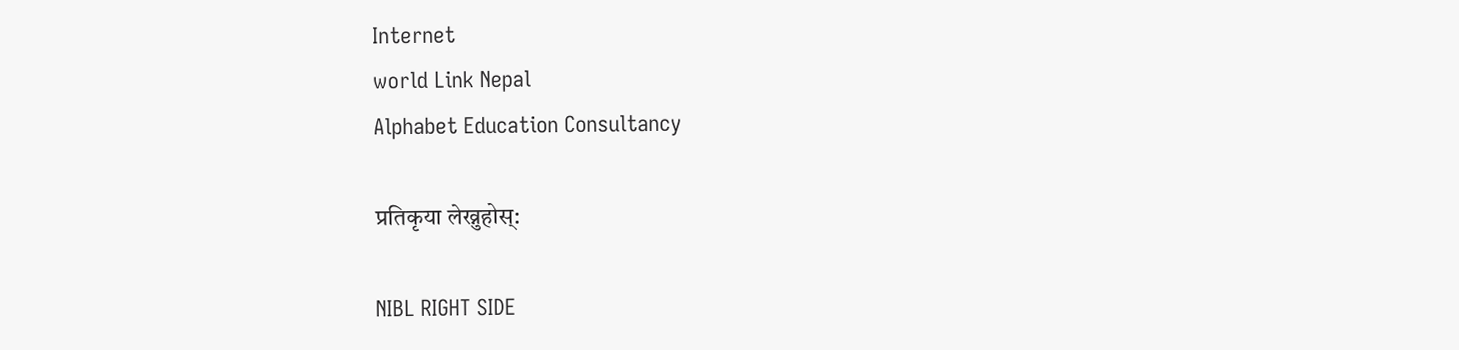Internet
world Link Nepal
Alphabet Education Consultancy

प्रतिकृया लेख्नुहोस्:

NIBL RIGHT SIDE